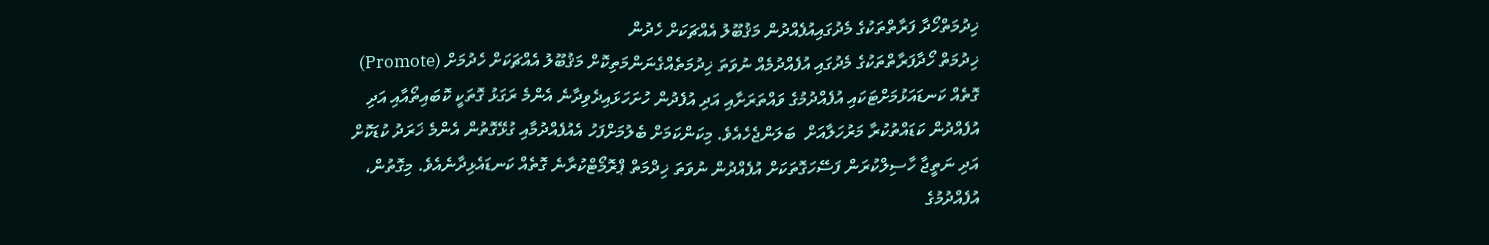ޚިދުމަތްހޯދާ ފަރާތްތަކުގެ މެދުގައިއުފެއްދުން މަޤުބޫލު އެއްޗަކަށް ހެދުން
ޚިދުމަތް ހޯދާފަރާތްތަކުގެ މެދުގައި އުފެއްދުމެއް ނުވަތަ ޚިދުމަތެއްގެނަންމަތިކޮށް މަޤުބޫލު އެއްޗަކަށް ހެދުމަށް (Promote) ގޮތެއް ކަނޑައަޅުމަށްޓަކައި އުފެއްދުމުގެ ވައްތަރަށާއި އަދި އުފެދުން ހުށަހަޅައިދެވިދާނެ އެންމެ ރަގަޅު ގޮތަކީ ކޮބައިތޯއާއި އަދި އުފެއްދުން ކަޑައްތުކުރާ މަރުހަލާއަށް  ބަލަންޖެހެއެވެ. މިކަންކަމަށް ބެލުމަށްފަހު އެއުފެއްދުމާއި ގުޅޭގޮތުން އެންމެ ޚަރަދު ކުޑަކޮށް އަދި ނަތީޖާ ހާސިލްކުރަން ފަސޭހަގޮތަކަށް އުފެއްދުން ނުވަތަ ޚިދްމަތް ޕްރޮމޯޓްކުރާނެ ގޮތެއް ކަނޑައެޅިދާނެއެވެ. މިގޮތުން، އުފެއްދުމުގެ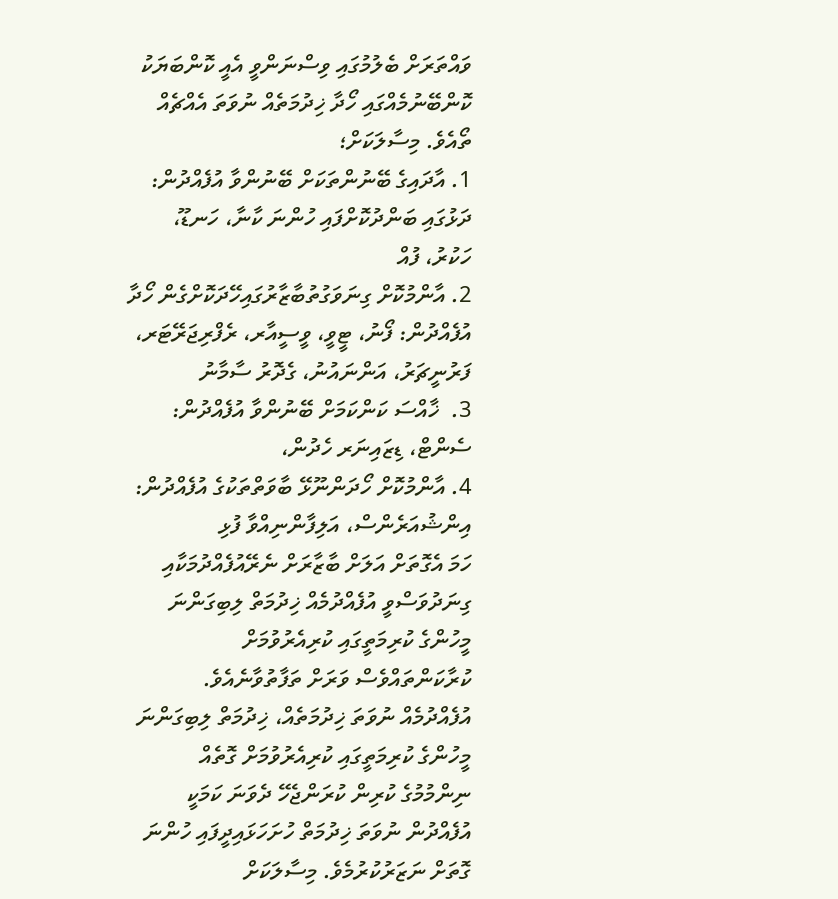ވައްތަރަށް ބެލުމުގައި ވިސްނަންވީ އެއީ ކޮންބަޔަކު ކޮންބޭނުމެއްގައި ހޯދާ ޚިދުމަތެއް ނުވަތަ އެއްޗެއް ތޯއެވެ. މިސާލަކަށް؛
1. އާދައިގެ ބޭނުންތަކަށް ބޭނުންވާ އުފެއްދުން: ދަޅުގައި ބަންދުކޮށްފައި ހުންނަ ކާނާ، ހަނޑޫ، ހަކުރު، ފުއް
2. އާންމުކޮށް ގިނަވަގުތުބާޒާރުގައިހޭދަކޮށްގެން ހޯދާ އުފެއްދުން: ފޯނު، ޓީވީ، ވީސީއާރ، ރެފްރިޖަރޭޓަރ، ފަރުނީޗަރު، އަންނައުނު، ގެދޮރު ސާމާނު
3.  ޚާއްސަ ކަންކަމަށް ބޭނުންވާ އުފެއްދުން: ސެންޓް، ޑިޒައިނަރ ހެދުން،
4. އާންމުކޮށް ހޯދަންނޫޅޭ ބާވަތްތަކުގެ އުފެއްދުން: އިންޝުއަރެންސް، އަލިފާންނިއްވާ ފުޅި
ހަމަ އެގޮތަށް އަލަށް ބާޒާރަށް ނެރޭއުފެއްދުމަކާއި ގިނަދުވަސްވީ އުފެއްދުމެއް ޚިދުމަތް ލިބިގަންނަ މީހުންގެ ކުރިމަތީގައި ކުރިއެރުވުމަށް ކުރާކަންތައްވެސް ވަރަށް ތަފާތުވާނެއެވެ.
އުފެއްދުމެއް ނުވަތަ ޚިދުމަތެއް، ޚިދުމަތް ލިބިގަންނަ މީހުންގެ ކުރިމަތީގައި ކުރިއެރުވުމަށް ގޮތެއް ނިންމުމުގެ ކުރިން ކުރަންޖެހޭ ދެވަނަ ކަމަކީ އުފެއްދުން ނުވަތަ ޚިދުމަތް ހުށަހަޅައިދީފައި ހުންނަ ގޮތަށް ނަޒަރުކުރުމެވެ. މިސާލަކަށް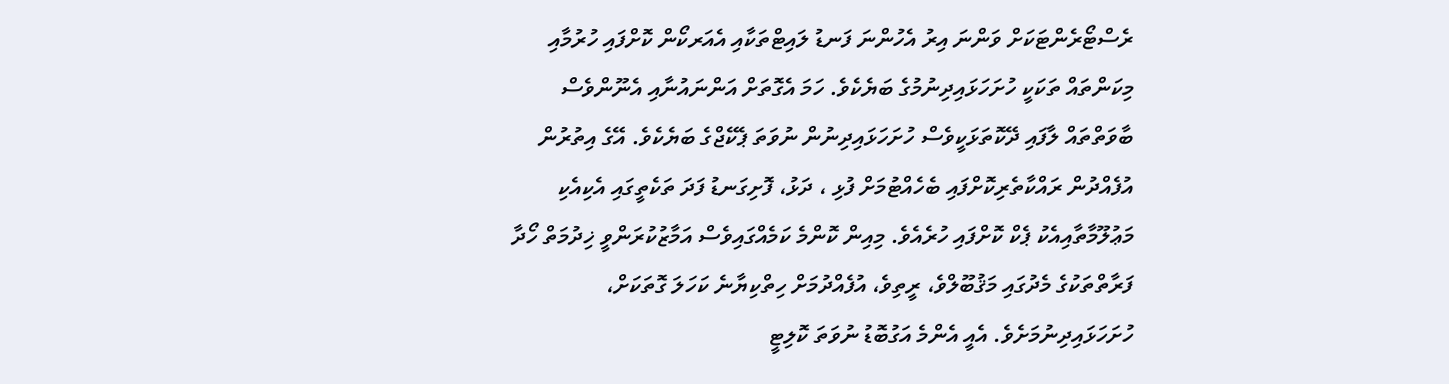ރެސްޓޯރެންޓަކަށް ވަންނަ އިރު އެހުންނަ ފަނޑު ލައިޓްތަކާއި އެއަރކޯން ކޮށްފައި ހުރުމާއި މިކަންތައް ތަކަކީ ހުށަހަޅައިދިނުމުގެ ބަޔެކެވެ. ހަމަ އެގޮތަށް އަންނައުނާއި އެނޫންވެސް ބާވަތްތައް ލާފައި ދޭކޮތަޅަކީވެސް ހުށަހަޅައިދިނުން ނުވަތަ ޕެކޭޖްގެ ބަޔެކެވެ. އޭގެ އިތުރުން އުފެއްދުން ރައްކާތެރިކޮށްފައި ބެހެއްޓުމަށް ފުޅި ، ދަޅު، ފޮށިގަނޑު ފަދަ ތަކެތީގައި އެކިއެކި މަޢުލޫމާތާއިއެކު ޕެކް ކޮށްފައި ހުރެއެވެ. މިއިން ކޮންމެ ކަމެއްގައިވެސް އަމާޒުކުރަންވީ ޚިދުމަތް ހޯދާ ފަރާތްތަކުގެ މެދުގައި މަޤުބޫލްވެ، ރީތިވެ، އުފެއްދުމަށް ހިތްކިޔާނެ ކަހަލަ ގޮތަކަށް، ހުށަހަޅައިދިނުމަށެވެ. އެއީ އެންމެ އަގުބޮޑު ނުވަތަ ކޮލިޓީ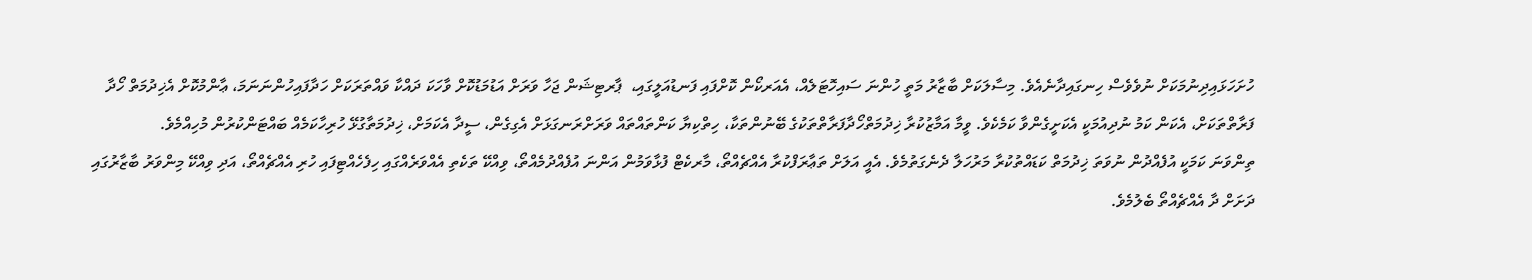ހުށަހަޅައިދިނުމަކަށް ނުވެވެސް ހިނގައިދާނެއެވެ. މިސާލަކަށް ބާޒާރު މަތީ ހުންނަ ސައިހޮޓަލެއް، އެއަރކޯން ކޮށްފައި ފަނޑުއަލީގައި،  ޕާރޓިޝަން ޖަހާ ވަރަށް އަޑުމަޑުކޮށް ވާހަކަ ދައްކާ ވައްތަރަކަށް ހަދާފައިހުންނަނަމަ، ޢާންމުކޮށް އެޚިދުމަތް ހޯދާ ފަރާތްތަކަށް، އެކަން ކަމު ނުދިއުމަކީ އެކަށީގެންވާ ކަމެކެވެ. ވީމާ އަމާޒުކުރާ ޚިދުމަތްހޯދާފަރާތްތަކުގެ ބޭނުންތަކާ، ހިތްކިޔާ ކަންތައްތައް ވަރަށްރަނގަޅަށް އެގިގެން، ސީދާ އެކަމަށް، ޚިދުމަތާގުޅޭ ހުރިހާކަމެއް ބައްޓަންކުރުން މުހިއްމެވެ.
ތިންވަނަ ކަމަކީ އުފެއްދުން ނުވަތަ ޚިދުމަތް ކަޑައްތުކުރާ މަރުހަލާ ދެނެގަތުމެވެ. އެއީ އަލަށް ތަޢާރަފްކުރާ އެއްޗެއްތޯ، މާރކެޓް ފުޅާވަމުން އަންނަ އުފެއްދުމެއްތޯ، ވިއްކޭ ތަކެތި އެއްވަރެއްގައި ހިފެހެއްޓިފައި ހުރި އެއްޗެއްތޯ، އަދި ވިއްކޭ މިންވަރު ބާޒާރުގައި ދަށަށް ދާ އެއްޗެއްތޯ ބެލުމެވެ.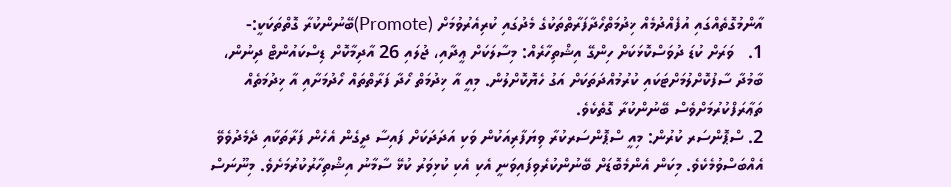އާންމުގޮތެއްގައި އުފެއްދުމެއް ޚިދުމަތްހޯދާފަރާތްތަކުގެ މެދުގައި ކުރިއެރުވުމަށް (Promote)ބޭނުންކުރާ ގޮތްތަކަކީ:-
1.   ވަރަށް ކުޑަ ދުވަސްކޮޅަކަށް ހިންގޭ އިޝްތިހާރެއް: މިސާލަކަށް ޢީދާއި، ޖުލައި 26 އާދިމާކޮށް ޑިސްކައުންޓް ދިނުން، ބާމުދާ ސާފުކޮށްލުމަށްޓަކައި ކުރުމުއްދަތަކަށް އަގު ހެޔޮކޮށްލުން. މިއީ އާ ޚިދުމަތް ހޯދާ ފަރާތްތައް ހޯދުމަށާއި އާ ޚިދުމަތެއް ތަޢާރަފްކުރުމަށްވެސް ބޭނުންކުރާ ގޮތެކެވެ.
2. ސްޕޮންސަރ ކުރުން: މިއީ ސްޕޮންސަރކުރާ ވިޔަފާރިއަކުން ވަކި އަދަދަކަށް ފައިސާ ދީގެން އެހެން ފަރާތަކާއި ދެމެދުވެވޭ އެއްބަސްވުމެކެވެ. މިކަން އެންމެބޮޑަށް ބޭނުންކުރެވިފައިވަނީ އެކި އެކި ކުޅިވަރު ކުޅޭ ސާމާނު އިޝްތިހާރުކުރުމަށެވެ. މިނޫނަސް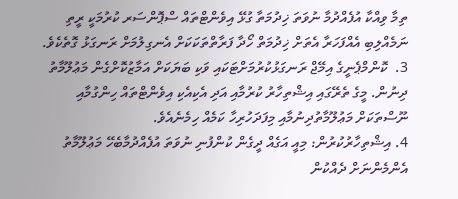ތިމާ ވިއްކާ އުފެއްދުމާ ނުވަތަ ޚިދުމަތާ ގުޅޭ އިވެންޓްތައް ސްޕޮންސަރ ކުރުމަކީ ރީތި ނަމެއްލިބި އެއްފަހަރާ އެތަށް ޚިދުމަތް ހޯދާ ފަރާތްތަކަކަށް އެނގިލުމަށް ރަނގަޅު ގޮތެކެވެ.
3.  ކޮންމްޕެނީގެ އިމޭޖް ރަނގަޅުކުރުމަށްޓަކައި ވަކި ބަޔަކަށް އަމާޒުކޮށްގެން މަޢުލޫމާތު ދިނުން. މީގެ ތެރޭގައި އިޝްތިހާރު ކުރުމާއި އަދި އެކިއެކި އިވެންޓްތައް ހިންގުމާއި ނޫސްތަކަށް މަޢުލޫމާތުދިނުމާއި މިފަދަހުރިހާ ކަމެއް ހިމެނެއެވެ.
4. އިޝްތިހާރުކުރުން: މިއީ އަގެއް ދީގެން ކުންފުނި ނުވަތަ އުފެއްދުމާބެހޭ މަޢުލޫމާތު އެންމެންނަށް ދެއްކުން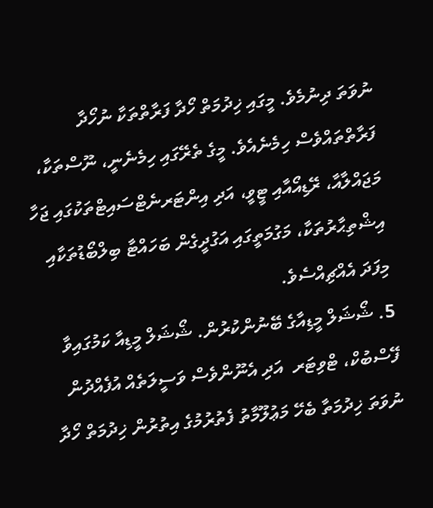ނުވަތަ ދިނުމެވެ. މީގައި ޚިދުމަތް ހޯދާ ފަރާތްތަކާ ނުހޯދާ ފަރާތްތައްވެސް ހިމެނެއެވެ. މީގެ ތެރޭގައި ހިމެނެނީ، ނޫސްތަކާ، މަޖައްލާއާ، ރޭޑިއޯއާއި ޓީވީ، އަދި އިންޓަރނެޓްސައިޓްތަކުގައި ޖަހާ އިޝްތިޙާރުތަކާ، މަގުމަތީގައި އަގުދީގެން ބަހައްޓާ ބިލްބޯޑުތަކާއި މިފަދަ އެއްޗިއްސެވެ.
5. ޝޯޝަލް މީޑިއާގެ ބޭނުންކުރުން. ޝޯޝަލް މީޑިއާ ކަމުގައިވާ ފޭސްބުކް، ޓްވިޓަރ  އަދި އެނޫންވެސް ވަސީލަތެއް އުފެއްދުން ނުވަތަ ޚިދުމަތާ ބެހޭ މަޢުލޫމާތު ފެތުރުމުގެ އިތުރުން ޚިދުމަތް ހޯދާ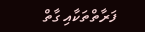ފަރާތްތަކާއި ގާތް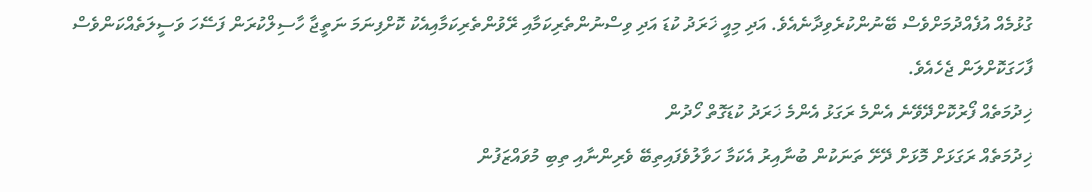ގުޅުމެއް އުފެއްދުމަށްވެސް ބޭނުންކުރެވިދާނެއެވެ. އަދި މިއީ ޚަރަދު ކުޑަ އަދި ވިސްނުންތެރިކަމާއި ރޭވުންތެރިކަމާއިއެކު ކޮށްފިނަމަ ނަތީޖާ ހާސިލްކުރަން ފަސޭހަ ވަސީލަތެއްކަންވެސް ފާހަގަކޮށްލަން ޖެހެއެވެ.
ޚިދުމަތެއް ފޯރުކޮށްދޭވޭނެ އެންމެ ރަގަޅު އެންމެ ޚަރަދު ކުޑަގޮތް ހޯދުން
ޚިދުމަތެއް ރަގަޅަށް މޮޅަށް ދޭށޭ ތަނަކުން ބުނާއިރު އެކަމާ ހަވާލުވެފައިތިބޭ ވެރިންނާއި ތިބި މުވައްޒަފުން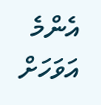އެންމެ އަވަހަށް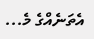އެތަނެއްގެ މެ...